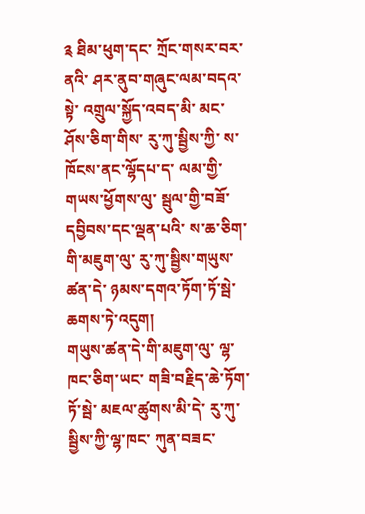༉ ཐིམ་ཕུག་དང་ ཀྲོང་གསར་བར་ནའི་ ཤར་ནུབ་གཞུང་ལམ་བདའ་སྟེ་ འགྲུལ་སྐྱོད་འབད་མི་ མང་ཤོས་ཅིག་གིས་ རུ་ཀུ་སྦྱིས་ཀྱི་ ས་ཁོངས་ནང་ལྷོདཔ་ད་ ལམ་གྱི་གཡས་ཕྱོགས་ལུ་ སྦུལ་གྱི་བཟོ་དབྱིབས་དང་ལྡན་པའི་ ས་ཆ་ཅིག་གི་མཇུག་ལུ་ རུ་ཀུ་སྦྱིས་གཡུས་ཚན་དེ་ ཉམས་དགའ་ཏོག་ཏོ་སྦེ་ ཆགས་ཏེ་འདུག།
གཡུས་ཚན་དེ་གི་མཇུག་ལུ་ ལྷ་ཁང་ཅིག་ཡང་ གཟི་བརྗིད་ཆེ་ཏོག་ཏོ་སྦེ་ མཇལ་ཚུགས་མི་དེ་ རུ་ཀུ་སྦྱིས་ཀྱི་ལྷ་ཁང་ ཀུན་བཟང་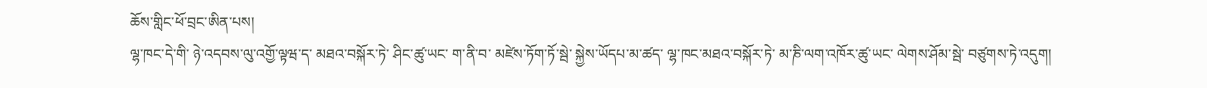ཆོས་གླིང་ཕོ་བྲང་ཨིན་པས།
ལྷ་ཁང་དེ་གི་ ཉེ་འདབས་ལུ་འགྱོ་ལྟཝ་ད་ མཐའ་བསྐོར་ཏེ་ ཤིང་ཚུ་ཡང་ ག་ནི་བ་ མཛེས་ཏོག་ཏོ་སྦེ་ སྐྱེས་ཡོདཔ་མ་ཚད་ ལྷ་ཁང་མཐའ་བསྐོར་ཏེ་ མ་ཎི་ལག་འཁོར་ཚུ་ཡང་ ལེགས་ཤོམ་སྦེ་ བཙུགས་ཏེ་འདུག།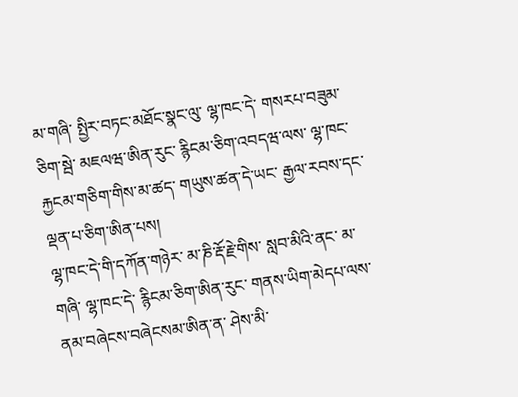མ་གཞི་ སྤྱིར་བཏང་མཐོང་སྣང་ལུ་ ལྷ་ཁང་དེ་ གསརཔ་བཟུམ་ཅིག་སྦེ་ མཇལཝ་ཨིན་རུང་ རྙིངམ་ཅིག་འབདཝ་ལས་ ལྷ་ཁང་རྐྱངམ་གཅིག་གིས་མ་ཚད་ གཡུས་ཚན་དེ་ཡང་ རྒྱལ་རབས་དང་ལྡན་པ་ཅིག་ཨིན་པས།
ལྷ་ཁང་དེ་གི་དཀོན་གཉེར་ མ་ཎི་རྡོ་རྗེ་གིས་ སླབ་མིའི་ནང་ མ་གཞི་ ལྷ་ཁང་དེ་ རྙིངམ་ཅིག་ཨིན་རུང་ གནས་ཡིག་མེདཔ་ལས་ ནམ་བཞེངས་བཞེངསམ་ཨིན་ན་ ཤེས་མི་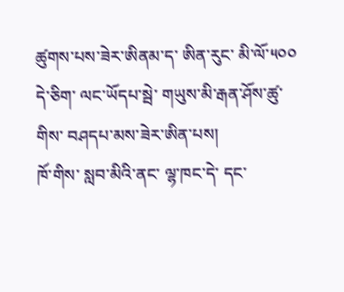ཚུགས་པས་ཟེར་ཨིནམ་ད་ ཨིན་རུང་ མི་ལོ་༥༠༠ དེ་ཅིག་ ལང་ཡོདཔ་སྦེ་ གཡུས་མི་རྒན་ཤོས་ཚུ་གིས་ བཤདཔ་མས་ཟེར་ཨིན་པས།
ཁོ་གིས་ སླབ་མིའི་ནང་ ལྷ་ཁང་དེ་ དང་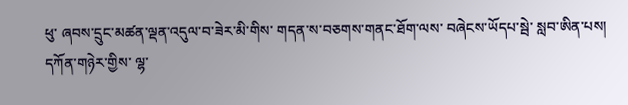ཕུ་ ཞབས་དྲུང་མཚན་ལྡན་འདུལ་བ་ཟེར་མི་གིས་ གདན་ས་བཅགས་གནང་ཐོག་ལས་ བཞེངས་ཡོདཔ་སྦེ་ སླབ་ཨིན་པས།
དཀོན་གཉེར་གྱིས་ ལྷ་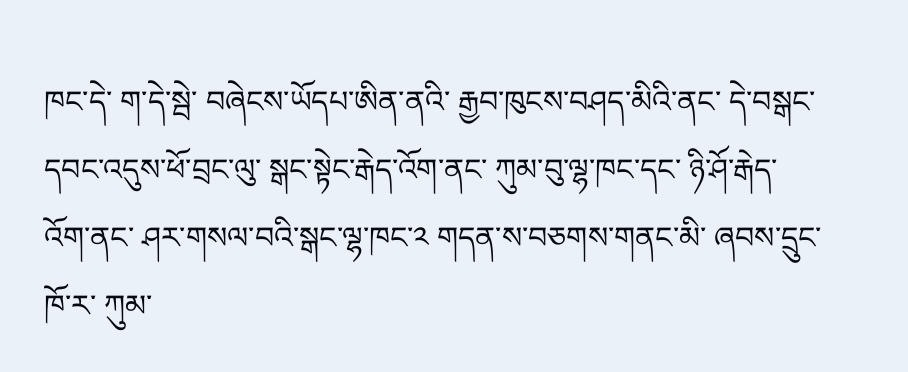ཁང་དེ་ ག་དེ་སྦེ་ བཞེངས་ཡོདཔ་ཨིན་ནའི་ རྒྱབ་ཁུངས་བཤད་མིའི་ནང་ དེ་བསྒང་ དབང་འདུས་ཕོ་བྲང་ལུ་ སྒང་སྟེང་རྒེད་འོག་ནང་ ཀུམ་བུ་ལྷ་ཁང་དང་ ཉི་ཤོ་རྒེད་འོག་ནང་ ཤར་གསལ་བའི་སྒང་ལྷ་ཁང་༢ གདན་ས་བཅགས་གནང་མི་ ཞབས་དྲུང་ཁོ་ར་ ཀུམ་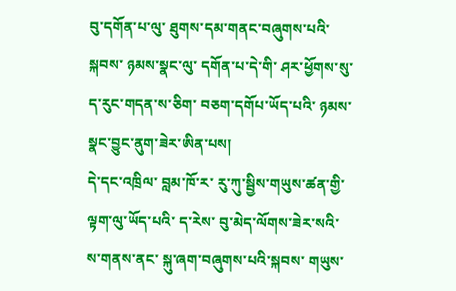བུ་དགོན་པ་ལུ་ ཐུགས་དམ་གནང་བཞུགས་པའི་སྐབས་ ཉམས་སྣང་ལུ་ དགོན་པ་དེ་གི་ ཤར་ཕྱོགས་སུ་ ད་རུང་གདན་ས་ཅིག་ བཅག་དགོཔ་ཡོད་པའི་ ཉམས་སྣང་བྱུང་ནུག་ཟེར་ཨིན་པས།
དེ་དང་འཁྲིལ་ བླམ་ཁོ་ར་ རུ་ཀུ་སྦྱིས་གཡུས་ཚན་གྱི་ལྟག་ལུ་ཡོད་པའི་ ད་རེས་ བུ་མེད་ལོགས་ཟེར་སའི་ ས་གནས་ནང་ སྐུ་ཞག་བཞུགས་པའི་སྐབས་ གཡུས་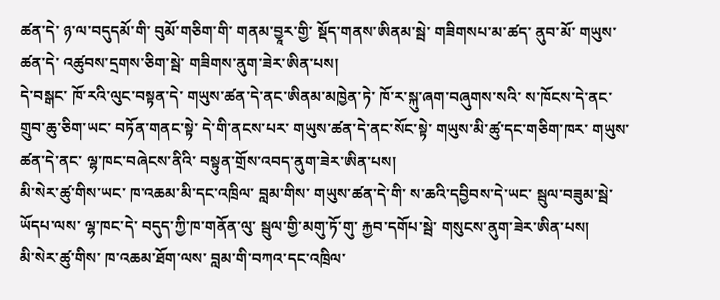ཚན་དེ་ ཉ་ལ་བདུདམོ་གི་ བུམོ་གཅིག་གི་ གནམ་བྱཱར་གྱི་ སྡོད་གནས་ཨིནམ་སྦེ་ གཟིགསཔ་མ་ཚད་ ནུབ་མོ་ གཡུས་ཚན་དེ་ འཚུབས་དྲགས་ཅིག་སྦེ་ གཟིགས་ནུག་ཟེར་ཨིན་པས།
དེ་བསྒང་ ཁོ་རའི་ལུང་བསྟན་དེ་ གཡུས་ཚན་དེ་ནང་ཨིནམ་མཁྱེན་ཏེ་ ཁོ་ར་སྐུ་ཞག་བཞུགས་སའི་ ས་ཁོངས་དེ་ནང་ གྲུབ་ཆུ་ཅིག་ཡང་ བཏོན་གནང་སྟེ་ དེ་གི་ནངས་པར་ གཡུས་ཚན་དེ་ནང་སོང་སྟེ་ གཡུས་མི་ཚུ་དང་གཅིག་ཁར་ གཡུས་ཚན་དེ་ནང་ ལྷ་ཁང་བཞེངས་ནིའི་ བསྟུན་གྲོས་འབད་ནུག་ཟེར་ཨིན་པས།
མི་སེར་ཚུ་གིས་ཡང་ ཁ་འཆམ་མི་དང་འཁྲིལ་ བླམ་གིས་ གཡུས་ཚན་དེ་གི་ ས་ཆའི་དབྱིབས་དེ་ཡང་ སྦུལ་བཟུམ་སྦེ་ཡོདཔ་ལས་ ལྷ་ཁང་དེ་ བདུད་ཀྱི་ཁ་གནོན་ལུ་ སྦུལ་གྱི་མགུ་ཏོ་གུ་ རྐྱབ་དགོཔ་སྦེ་ གསུངས་ནུག་ཟེར་ཨིན་པས།
མི་སེར་ཚུ་གིས་ ཁ་འཆམ་ཐོག་ལས་ བླམ་གི་བཀའ་དང་འཁྲིལ་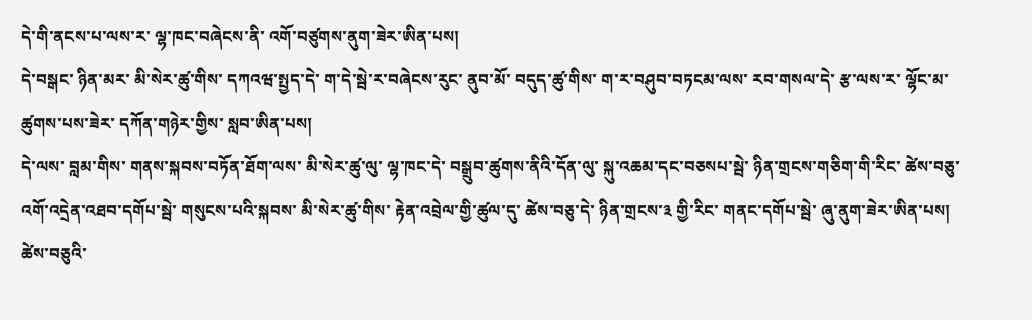དེ་གི་ནངས་པ་ལས་ར་ ལྷ་ཁང་བཞེངས་ནི་ འགོ་བཙུགས་ནུག་ཟེར་ཨིན་པས།
དེ་བསྒང་ ཉིན་མར་ མི་སེར་ཚུ་གིས་ དཀའཝ་སྤྱད་དེ་ ག་དེ་སྦེ་ར་བཞེངས་རུང་ ནུབ་མོ་ བདུད་ཚུ་གིས་ ག་ར་བཤུབ་བཏངམ་ལས་ རབ་གསལ་དེ་ རྩ་ལས་ར་ ལྷོང་མ་ཚུགས་པས་ཟེར་ དཀོན་གཉེར་གྱིས་ སླབ་ཨིན་པས།
དེ་ལས་ བླམ་གིས་ གནས་སྐབས་བཏོན་ཐོག་ལས་ མི་སེར་ཚུ་ལུ་ ལྷ་ཁང་དེ་ བསྒྲུབ་ཚུགས་ནིའི་དོན་ལུ་ སྐུ་འཆམ་དང་བཅསཔ་སྦེ་ ཉིན་གྲངས་གཅིག་གི་རིང་ ཚེས་བཅུ་འགོ་འདྲེན་འཐབ་དགོཔ་སྦེ་ གསུངས་པའི་སྐབས་ མི་སེར་ཚུ་གིས་ རྟེན་འབྲེལ་གྱི་ཚུལ་དུ་ ཚེས་བཅུ་དེ་ ཉིན་གྲངས་༣ གྱི་རིང་ གནང་དགོཔ་སྦེ་ ཞུ་ནུག་ཟེར་ཨིན་པས།
ཚེས་བཅུའི་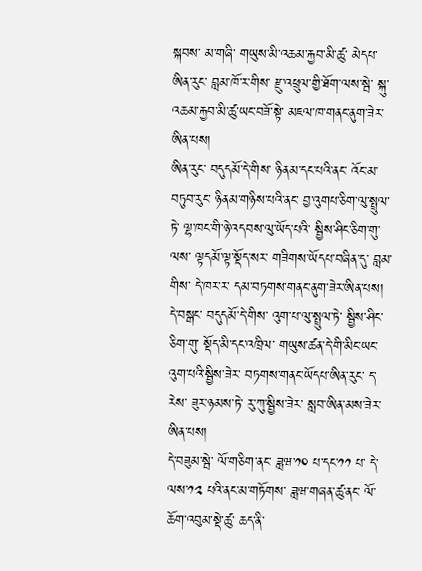སྐབས་ མ་གཞི་ གཡུས་མི་འཆམ་རྐྱབ་མི་ཚུ་ མེདཔ་ཨིན་རུང་ བླམ་ཁོ་ར་གིས་ རྫུ་འཕྲུལ་གྱི་ཐོག་ལས་སྦེ་ སྐུ་འཆམ་རྐྱབ་མི་ཚུ་ཡང་བཟོ་སྟེ་ མཇལ་ཁ་གནང་ནུག་ཟེར་ཨིན་པས།
ཨིན་རུང་ བདུདམོ་དེ་གིས་ ཉིནམ་དང་པའི་ནང་ འོང་མ་བཏུབ་རུང་ ཉིནམ་གཉིས་པའི་ནང་ བྱ་འུགཔ་ཅིག་ལུ་སྤྲུལ་ཏེ་ ལྷ་ཁང་གི་ཉེ་འདབས་ལུ་ཡོད་པའི་ སྦྱིས་ཤིང་ཅིག་གུ་ལས་ ལྟདམོ་ལྟ་སྡོད་སར་ གཟིགས་ཡོདཔ་བཞིན་དུ་ བླམ་གིས་ དེ་ཁར་ར་ དམ་བཏགས་གནང་ནུག་ཟེར་ཨིན་པས།
དེ་བསྒང་ བདུདམོ་དེ་གིས་ འུག་པ་ལུ་སྤྲུལ་ཏེ་ སྦྱིས་ཤིང་ཅིག་གུ་ སྡོད་མི་དང་འཁྲིལ་ གཡུས་ཚན་དེ་གི་མིང་ཡང་ འུག་པའི་སྦྱིས་ཟེར་ བཏགས་གནང་ཡོདཔ་ཨིན་རུང་ ད་རེས་ ཟུར་ཉམས་ཏེ་ རུ་ཀུ་སྦྱིས་ཟེར་ སླབ་ཨིན་མས་ཟེར་ཨིན་པས།
དེ་བཟུམ་སྦེ་ ལོ་གཅིག་ནང་ ཟླཝ་༡༠ པ་དང་༡༡ པ་ དེ་ལས་༡༢ པའི་ནང་མ་གཏོགས་ ཟླཝ་གཞན་ཚུ་ནང་ ལོ་ཆོག་འབུམ་སྡེ་ཚུ་ ཆད་ནི་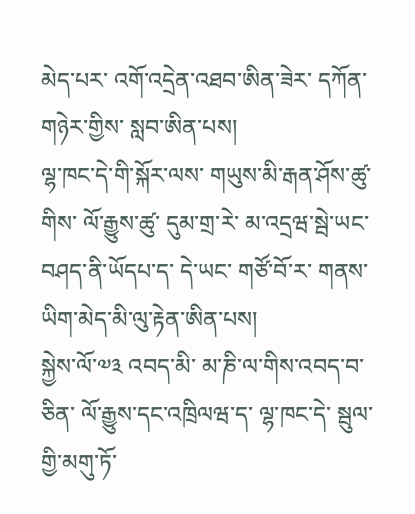མེད་པར་ འགོ་འདྲེན་འཐབ་ཨིན་ཟེར་ དཀོན་གཉེར་གྱིས་ སླབ་ཨིན་པས།
ལྷ་ཁང་དེ་གི་སྐོར་ལས་ གཡུས་མི་རྒན་ཤོས་ཚུ་གིས་ ལོ་རྒྱུས་ཚུ་ དུམ་གྲ་རེ་ མ་འདྲཝ་སྦེ་ཡང་ བཤད་ནི་ཡོདཔ་ད་ དེ་ཡང་ གཙོ་བོ་ར་ གནས་ཡིག་མེད་མི་ལུ་རྟེན་ཨིན་པས།
སྐྱེས་ལོ་༧༣ འབད་མི་ མ་ཎི་ལ་གིས་འབད་བ་ཅིན་ ལོ་རྒྱུས་དང་འཁྲིལཝ་ད་ ལྷ་ཁང་དེ་ སྦུལ་གྱི་མགུ་ཏོ་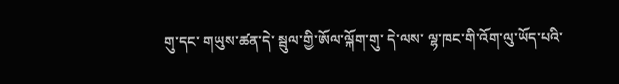གུ་དང་ གཡུས་ཚན་དེ་ སྦུལ་གྱི་ཨོལ་ལྐོག་གུ་ དེ་ལས་ ལྷ་ཁང་གི་འོག་ལུ་ཡོད་པའི་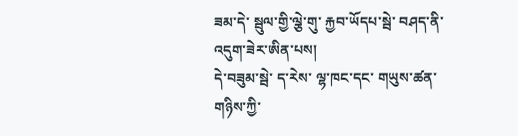ཟམ་དེ་ སྦུལ་གྱི་ལྕེ་གུ་ རྐྱབ་ཡོདཔ་སྦེ་ བཤད་ནི་འདུག་ཟེར་ཨིན་པས།
དེ་བཟུམ་སྦེ་ ད་རེས་ ལྷ་ཁང་དང་ གཡུས་ཚན་གཉིས་ཀྱི་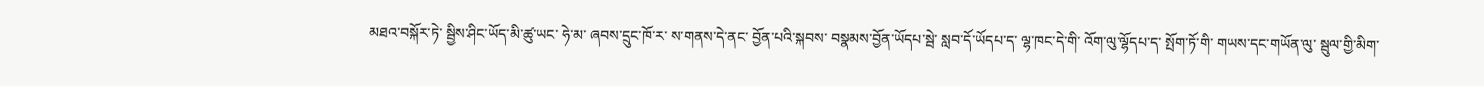མཐའ་བསྐོར་ཏེ་ སྦྱིས་ཤིང་ཡོད་མི་ཚུ་ཡང་ ཧེ་མ་ ཞབས་དྲུང་ཁོ་ར་ ས་གནས་དེ་ནང་ བྱོན་པའི་སྐབས་ བསྣམས་བྱོན་ཡོདཔ་སྦེ་ སླབ་དོ་ཡོདཔ་ད་ ལྷ་ཁང་དེ་གི་ འོག་ལུ་ལྷོདཔ་ད་ སྤོག་ཏོ་གི་ གཡས་དང་གཡོན་ལུ་ སྦུལ་གྱི་མིག་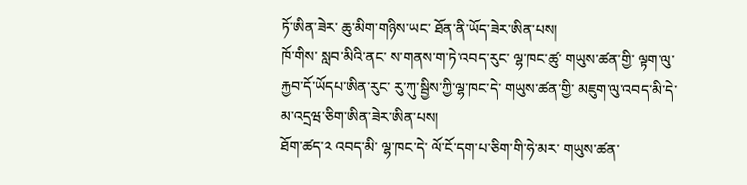ཏོ་ཨིན་ཟེར་ ཆུ་མིག་གཉིས་ཡང་ ཐོན་ནི་ཡོད་ཟེར་ཨིན་པས།
ཁོ་གིས་ སླབ་མིའི་ནང་ ས་གནས་ག་ཏེ་འབད་རུང་ ལྷ་ཁང་ཚུ་ གཡུས་ཚན་གྱི་ ལྟག་ལུ་རྐྱབ་དོ་ཡོདཔ་ཨིན་རུང་ རུ་ཀུ་སྦྱིས་ཀྱི་ལྷ་ཁང་དེ་ གཡུས་ཚན་གྱི་ མཇུག་ལུ་འབད་མི་དེ་ མ་འདྲཝ་ཅིག་ཨིན་ཟེར་ཨིན་པས།
ཐོག་ཚད་༢ འབད་མི་ ལྷ་ཁང་དེ་ ལོ་ངོ་དག་པ་ཅིག་གི་ཧེ་མར་ གཡུས་ཚན་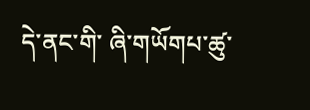དེ་ནང་གི་ ཞི་གཡོགཔ་ཚུ་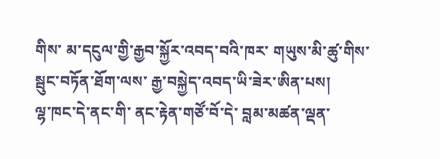གིས་ མ་དངུལ་གྱི་རྒྱབ་སྐྱོར་འབད་བའི་ཁར་ གཡུས་མི་ཚུ་གིས་ སྦུང་བཏོན་ཐོག་ལས་ རྒྱ་བསྐྱེད་འབད་ཡི་ཟེར་ཨིན་པས།
ལྷ་ཁང་དེ་ནང་གི་ ནང་རྟེན་གཙོ་བོ་དེ་ བླམ་མཚན་ལྡན་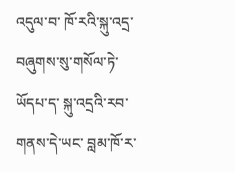འདུལ་བ་ ཁོ་རའི་སྐུ་འདྲ་ བཞུགས་སུ་གསོལ་ཏེ་ཡོདཔ་ད་ སྐུ་འདྲའི་རབ་གནས་དེ་ཡང་ བླམ་ཁོ་ར་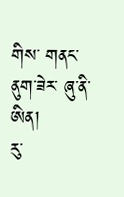གིས་ གནང་ནུག་ཟེར་ ཞུ་ནི་ཨིན།
རུ་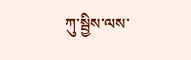ཀུ་སྦྱིས་ལས་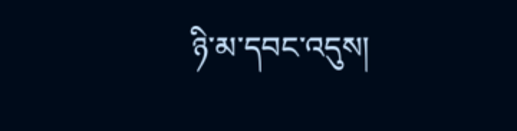ཉི་མ་དབང་འདུས།